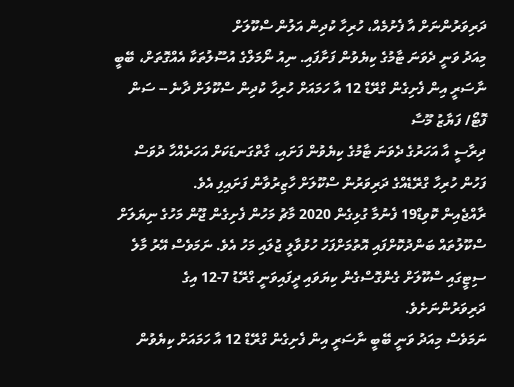ދަރިވަރުންނަށް އާ ފެށުމެއް، ހުރިހާ ކުދިން އަލުން ސްކޫލަށް
މިއަދު ވަނީ ދެވަނަ ޓާމުގެ ކިޔެވުން ފަށާފައި. ނިއު ނޯމަލްގެ އުސޫލުތަކާ އެއްގޮތަށް، ބޭބީ ނާސަރީ އިން ފެށިގެން ގްރޭޑް 12 އާ ހަމައަށް ހުރިހާ ކުދިން ސްކޫލަށް ދާނެ -- ސަން ފޮޓޯ/ ފަޔާޒު މޫސާ
ދިރާސީ އާ އަހަރުގެ ދެވަނަ ޓާމުގެ ކިޔެވުން ފަށައި، ގާތްގަނޑަކަށް އަހަރެއްހާ ދުވަސް ފަހުން ހުރިހާ ގްރޭޑެއްގެ ދަރިވަރުން ސްކޫލަށް ހާޒިރުވާން ފަށައިފި އެވެ.
ރާއްޖެއިން ކޮވިޑް19 ފެނުމާ ގުޅިގެން 2020 މާޗު މަހުން ފެށިގެން ޖޫން މަހުގެ ނިޔަލަށް ސްކޫލުތައް ބަންދުކޮށްފައި އޮތުމަށްފަހު ހުޅުވާލީ ޖުލައި މަހު އެވެ. ނަމަވެސް އޭރު މާލެ ސިޓީގައި ސްކޫލަށް ގެންގޮސްގެން ކިޔަވައި ދީފައިވަނީ ގްރޭޑު 7-12 އިގެ ދަރިވަރުންނަށެވެ.
ނަމަވެސް މިއަދު ވަނީ ބޭބީ ނާސަރީ އިން ފެށިގެން ގްރޭޑް 12 އާ ހަމައަށް ކިޔެވުން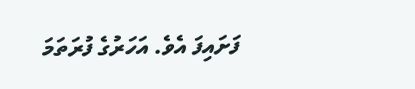ފަށައިފަ އެވެ. އަހަރުގެ ފުރަތަމަ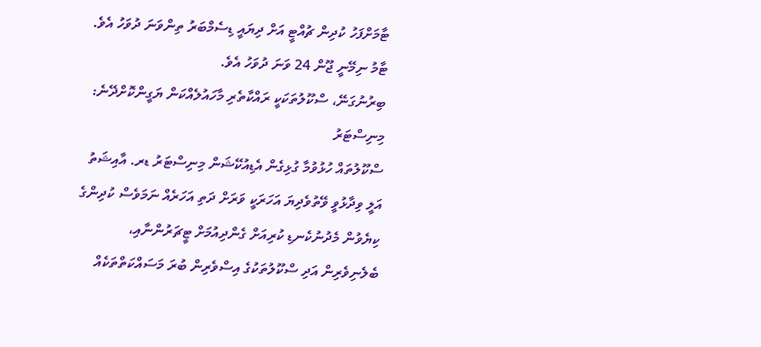ޓާމަށްފަހު ކުދިން ޗުއްޓީ އަށް ދިޔައީ ޑިސެމްބަރު ތިންވަނަ ދުވަހު އެވެ. ޓާމު ނިމޭނީ ޖޫން 24 ވަނަ ދުވަހު އެވެ.
ބިރުނުގަނޭ، ސްކޫލުތަކަކީ ރައްކާތެރި މާހައުލެއްކަން ޔަގީންކޮށްދޭނެ: މިނިސްޓަރު
ސްކޫލުތައް ހުޅުވުމާ ގުޅިގެން އެޑިއުކޭޝަން މިނިސްޓަރު ޑރ. އާއިޝަތު އަލީ ވިދާޅުވީ ވޭތުވެދިޔަ އަހަރަކީ ވަރަށް ދަތި އަހަރެއް ނަމަވެސް ކުދިންގެ ކިޔެވުން މެދުނުކެނޑި ކުރިއަށް ގެންދިއުމަށް ޓީޗަރުންނާއި، ބެލެނިވެރިން އަދި ސްކޫލުތަކުގެ އިސްވެރިން ބުރަ މަސައްކަތްތަކެއް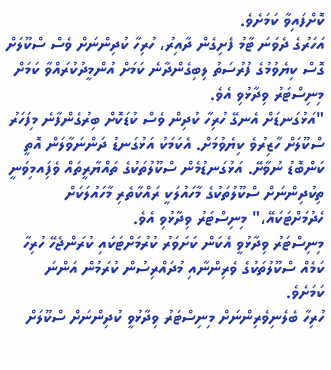ކޮށްފައިވާ ކަމަށެވެ.
އަހަރުގެ ދެވަނަ ޓާމު ފެށިގެން ދާއިރު، ހުރިހާ ކުދިންނަށް ވެސް ސްކޫލަށް ގޮސް ކިޔެވުމުގެ ފުރުސަތު ލިބިގެންދާނެ ކަމަށް އުންމީދުކުރައްވާ ކަމަށް މިނިސްޓަރު ވިދާޅުވި އެވެ.
"އަޅުގަނޑަށް އެނގޭ ހުރިހާ ކުދިން ވެސް ކުޑަކޮށް ބިރުގެންފާނެ މިފަހަރު ސްކޫލަށް ހާޒިރުވެ ކިޔެވުމަށް. އެކަމަކު އަޅުގަނޑު ދަންނަވާލަން އޮތީ ކަންބޮޑު ނުވާށޭ. އަޅުގަނޑުމެން ސްކޫލުތަކުގެ ތައްޔާރީތައް ވެފަިއމިވަނީ ތިކުދިންނަށް ސްކޫލުތަކުގެ މާހައުލަކީ ރައްކާތެރި މާހައުލަކަށް ހެދުމަށްޓަކައޭ،" މިނިސްޓަރު ވިދާޅުވި އެވެ.
މިނިސްޓަރު ވިދާޅުވީ އެކަން ކަށަވަރު ކުރުމަށްޓަކައި ކުރަންޖެހޭ ހުރިހާ ކަމެއް ސްކޫލުތަކުގެ ވެރިންނާއި މުދައްރިސުން ކުރަމުން އަންނަ ކަމަށެވެ.
ހުރިހާ ބެލެނިވެރިންނަށް މިނިސްޓަރު ވިދާޅުވީ ކުދިންނަށް ސްކޫލަށް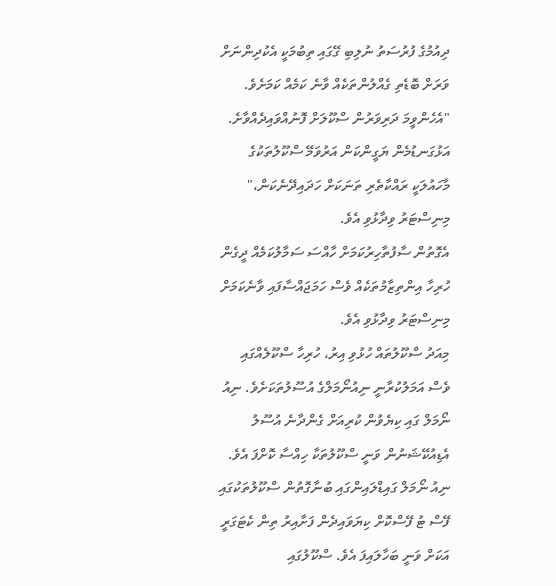ދިއުމުގެ ފުރުސަތު ނުލިބި ގޭގައި ތިބުމަކީ އެކުދިންނަށް ވަރަށް ބޮޑެތި ގެއްލުންތަކެއް ވާނެ ކަމެއް ކަމަށެވެ.
"އެހެންވީމަ ދަރިވަރުން ސްކޫލަށް ފޮނުއްވައިދެއްވާށެ. އަޅުގަނޑުމެން ޔަގީންކަން އަރުވަމޭ ސްކޫލުތަކުގެ މާހައުލަކީ ރައްކާތެރި ތަނަކަށް ހަދައިދޭނެކަން،" މިނިސްޓަރު ވިދާޅުވި އެވެ.
އެގޮތުން ސާފުތާހިރުކަމަށް ހާއްސަ ސަމާލުކަމެއް ދީގެން ހުރިހާ އިންތިޒާމުތަކެއް ވެސް ހަމަޖައްސާފައި ވާނެކަމަށް މިނިސްޓަރު ވިދާޅުވި އެވެ.
މިއަދު ސްކޫލުތައް ހުޅުވި އިރު، ހުރިހާ ސްކޫލެއްގައި ވެސް އަމަލުކުރާނީ ނިއުނޯމަލްގެ އުސޫލުތަކަށެވެ. ނިއު ނޯމަލް ގައި ކިޔެވުން ކުރިއަށް ގެންދާނެ އުސޫލު އެޑިއުކޭޝަނުން ވަނީ ސްކޫލުތަކާ ހިއްސާ ކޮށްފަ އެވެ.
ނިއު ނޯމަލް ގައިޑްލައިންގައި ބުނާގޮތުން ސްކޫލުތަކުގައި ފޭސް ޓު ފޭސްކޮށް ކިޔަވައިދެން ފަށާއިރު ތިން ކެޓަގަރީ އަކަށް ވަނީ ބަހާލައިފަ އެވެ. ސްކޫލުގައި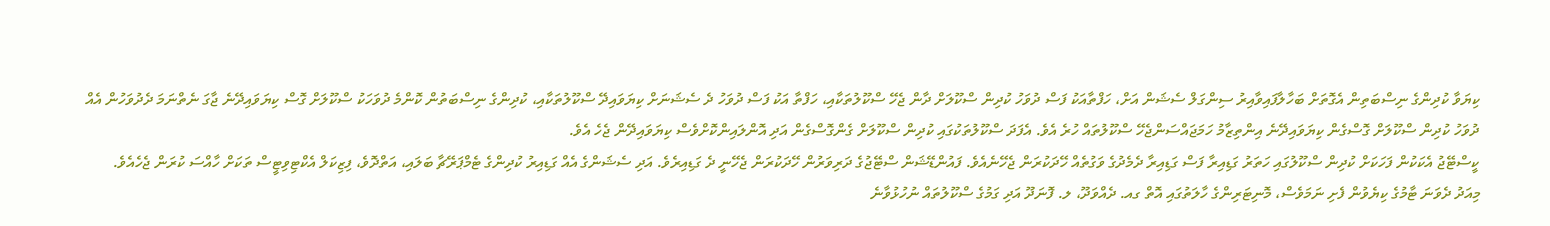ކިޔަވާ ކުދިންގެ ނިސްބަތިން އެގޮތަށް ބަހާލާފައިވާއިރު ސިންގަލް ސެޝަން އަށް، ހަފްތާއަކު ފަސް ދުވަހު ކުދިން ސްކޫލަށް ދާން ޖެހޭ ސްކޫލުތަކާއި، ހަފްތާ އަކު ފަސް ދުވަހު ދެ ސެޝަނަށް ކިޔަވައިދޭ ސްކޫލުތަކާއި، ކުދިންގެ ނިސްބަތުން ކޮންމެ ދުވަހަކު ސްކޫލަށް ގޮސް ކިޔަވައިދޭނެ ޖާގަ ނެތްނަމަ ދެދުވަހުން އެއް ދުވަހު ކުދިން ސްކޫލަށް ގޮސްގެން ކިޔަވައިދޭނެ އިންތިޒާމު ހަމަޖައްސަންޖެހޭ ސްކޫލުތައް ހުރެ އެވެ. އެފަދަ ސްކޫލުތަކުގައި ކުދިން ސްކޫލަށް ގެންގޮސްގެން އަދި އޮންލައިންކޮށްވެސް ކިޔަވައިދޭން ޖެހެ އެވެ.
ކީސްޓޭޖު އެކަކުން ފަހަކަށް ކުދިން ސްކޫލުގައި ހަތަރު ގަޑިއިރާ ފަސް ގަޑިއިރާ ދެމެދުގެ ވަގުތެއް ހޭދަކުރަން ޖެހޭނެއެވެ. ފައުންޑޭޝަން ސްޓޭޖުގެ ދަރިވަރުން ހޭދަކުރަން ޖެހޭނީ ދެ ގަޑިއިރެވެ. އަދި ސެޝަންގެ އެއް ގަޑިއިރު ކުދިންގެ ޓެމްޕަރޭޗާ ބަލައި، އަތްދޮވެ، ފިޒިކަލް އެކްޓިވިޓީސް ތަކަށް ހާއްސަ ކުރަން ޖެހެއެވެ.
މިއަދު ދެވަނަ ޓާމުގެ ކިޔެވުން ފެށި ނަމަވެސް، މޮނިޓަރިންގެ ހާލަތުގައި އޮތް ގއ. ދެއްވަދޫ، ލ. ފޮނަދޫ އަދި ގަމުގެ ސްކޫލުތައް ނުހުޅުވާނެ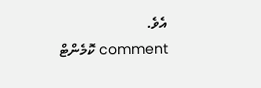އެވެ.
comment ކޮމެންޓް